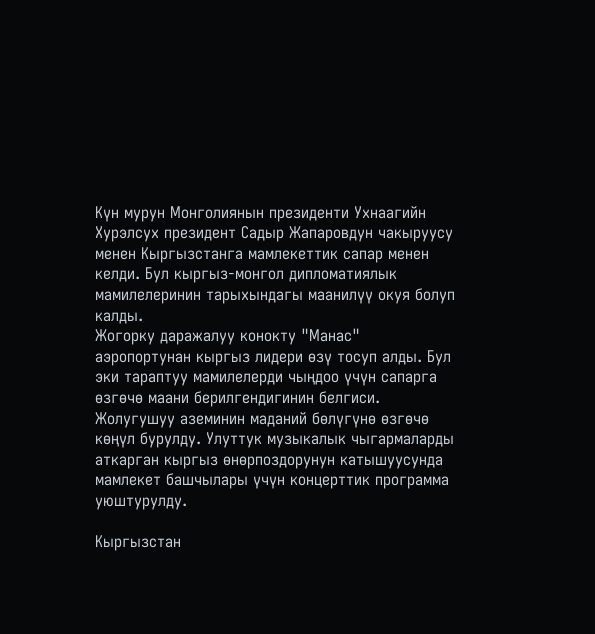Күн мурун Монголиянын президенти Ухнаагийн Хурэлсух президент Садыр Жапаровдун чакыруусу менен Кыргызстанга мамлекеттик сапар менен келди. Бул кыргыз-монгол дипломатиялык мамилелеринин тарыхындагы маанилүү окуя болуп калды.
Жогорку даражалуу конокту "Манас" аэропортунан кыргыз лидери өзү тосуп алды. Бул эки тараптуу мамилелерди чыңдоо үчүн сапарга өзгөчө маани берилгендигинин белгиси.
Жолугушуу аземинин маданий бөлүгүнө өзгөчө көңүл бурулду. Улуттук музыкалык чыгармаларды аткарган кыргыз өнөрпоздорунун катышуусунда мамлекет башчылары үчүн концерттик программа уюштурулду.

Кыргызстан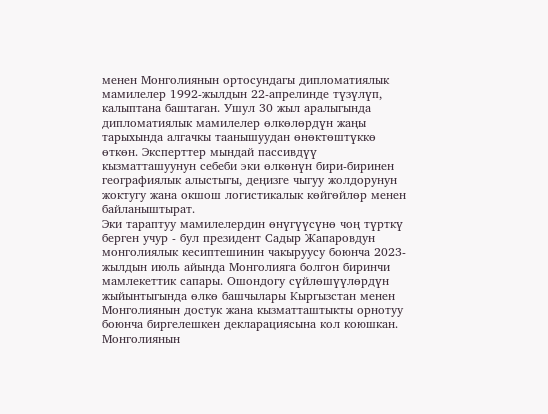менен Монголиянын ортосундагы дипломатиялык мамилелер 1992-жылдын 22-апрелинде түзүлүп, калыптана баштаган. Ушул 30 жыл аралыгында дипломатиялык мамилелер өлкөлөрдүн жаңы тарыхында алгачкы таанышуудан өнөктөштүккө өткөн. Эксперттер мындай пассивдүү кызматташуунун себеби эки өлкөнүн бири-биринен географиялык алыстыгы, деңизге чыгуу жолдорунун жоктугу жана окшош логистикалык көйгөйлөр менен байланыштырат.
Эки тараптуу мамилелердин өнүгүүсүнө чоң түрткү берген учур - бул президент Садыр Жапаровдун монголиялык кесиптешинин чакыруусу боюнча 2023-жылдын июль айында Монголияга болгон биринчи мамлекеттик сапары. Ошондогу сүйлөшүүлөрдүн жыйынтыгында өлкө башчылары Кыргызстан менен Монголиянын достук жана кызматташтыкты орнотуу боюнча биргелешкен декларациясына кол коюшкан.
Монголиянын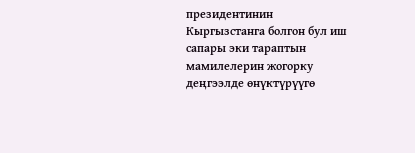президентинин Кыргызстанга болгон бул иш сапары эки тараптын мамилелерин жогорку деңгээлде өнүктүрүүгө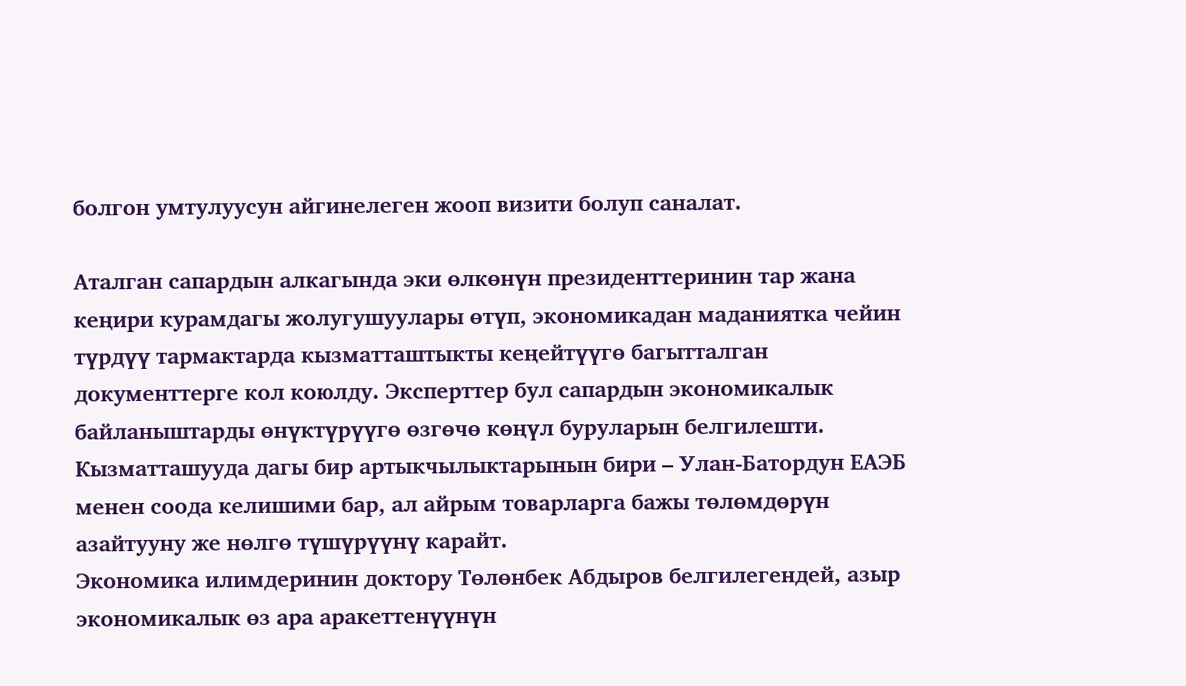болгон умтулуусун айгинелеген жооп визити болуп саналат.

Аталган сапардын алкагында эки өлкөнүн президенттеринин тар жана кеңири курамдагы жолугушуулары өтүп, экономикадан маданиятка чейин түрдүү тармактарда кызматташтыкты кеңейтүүгө багытталган документтерге кол коюлду. Эксперттер бул сапардын экономикалык байланыштарды өнүктүрүүгө өзгөчө көңүл буруларын белгилешти.
Кызматташууда дагы бир артыкчылыктарынын бири – Улан-Батордун ЕАЭБ менен соода келишими бар, ал айрым товарларга бажы төлөмдөрүн азайтууну же нөлгө түшүрүүнү карайт.
Экономика илимдеринин доктору Төлөнбек Абдыров белгилегендей, азыр экономикалык өз ара аракеттенүүнүн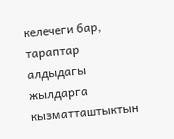келечеги бар, тараптар алдыдагы жылдарга кызматташтыктын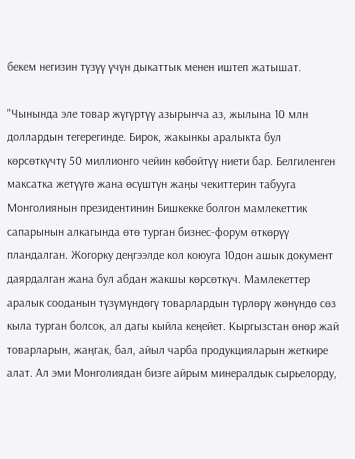бекем негизин түзүү үчүн дыкаттык менен иштеп жатышат.

"Чынында эле товар жүгүртүү азырынча аз, жылына 10 млн доллардын тегерегинде. Бирок, жакынкы аралыкта бул көрсөткүчтү 50 миллионго чейин көбөйтүү ниети бар. Белгиленген максатка жетүүгө жана өсүштүн жаңы чекиттерин табууга Монголиянын президентинин Бишкекке болгон мамлекеттик сапарынын алкагында өтө турган бизнес-форум өткөрүү пландалган. Жогорку деңгээлде кол коюуга 10дон ашык документ даярдалган жана бул абдан жакшы көрсөткүч. Мамлекеттер аралык сооданын түзүмүндөгү товарлардын түрлөрү жөнүндө сөз кыла турган болсок, ал дагы кыйла кеңейет. Кыргызстан өнөр жай товарларын, жаңгак, бал, айыл чарба продукцияларын жеткире алат. Ал эми Монголиядан бизге айрым минералдык сырьелорду,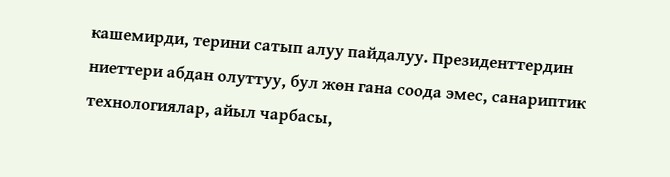кашемирди, терини сатып алуу пайдалуу. Президенттердин ниеттери абдан олуттуу, бул жөн гана соода эмес, санариптик технологиялар, айыл чарбасы,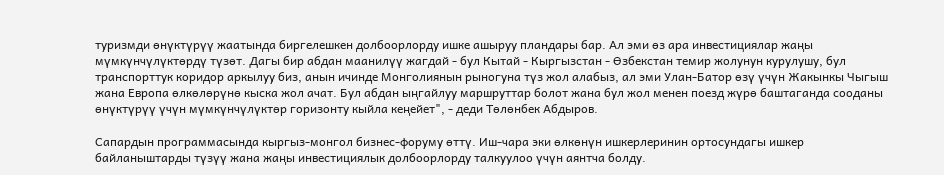туризмди өнүктүрүү жаатында биргелешкен долбоорлорду ишке ашыруу пландары бар. Ал эми өз ара инвестициялар жаңы мүмкүнчүлүктөрдү түзөт. Дагы бир абдан маанилүү жагдай - бул Кытай - Кыргызстан - Өзбекстан темир жолунун курулушу, бул транспорттук коридор аркылуу биз, анын ичинде Монголиянын рыногуна түз жол алабыз, ал эми Улан-Батор өзү үчүн Жакынкы Чыгыш жана Европа өлкөлөрүнө кыска жол ачат. Бул абдан ыңгайлуу маршруттар болот жана бул жол менен поезд жүрө баштаганда сооданы өнүктүрүү үчүн мүмкүнчүлүктөр горизонту кыйла кеңейет", - деди Төлөнбек Абдыров.

Сапардын программасында кыргыз-монгол бизнес-форуму өттү. Иш-чара эки өлкөнүн ишкерлеринин ортосундагы ишкер байланыштарды түзүү жана жаңы инвестициялык долбоорлорду талкуулоо үчүн аянтча болду.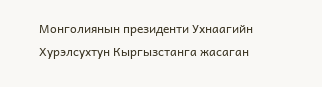Монголиянын президенти Ухнаагийн Хурэлсухтун Кыргызстанга жасаган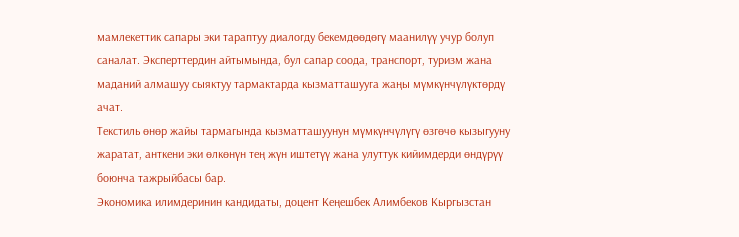мамлекеттик сапары эки тараптуу диалогду бекемдөөдөгү маанилүү учур болуп саналат. Эксперттердин айтымында, бул сапар соода, транспорт, туризм жана маданий алмашуу сыяктуу тармактарда кызматташууга жаңы мүмкүнчүлүктөрдү ачат.
Текстиль өнөр жайы тармагында кызматташуунун мүмкүнчүлүгү өзгөчө кызыгууну жаратат, анткени эки өлкөнүн тең жүн иштетүү жана улуттук кийимдерди өндүрүү боюнча тажрыйбасы бар.
Экономика илимдеринин кандидаты, доцент Кеңешбек Алимбеков Кыргызстан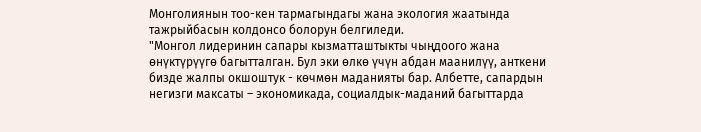Монголиянын тоо-кен тармагындагы жана экология жаатында тажрыйбасын колдонсо болорун белгиледи.
"Монгол лидеринин сапары кызматташтыкты чыңдоого жана өнүктүрүүгө багытталган. Бул эки өлкө үчүн абдан маанилүү, анткени бизде жалпы окшоштук - көчмөн маданияты бар. Албетте, сапардын негизги максаты – экономикада, социалдык-маданий багыттарда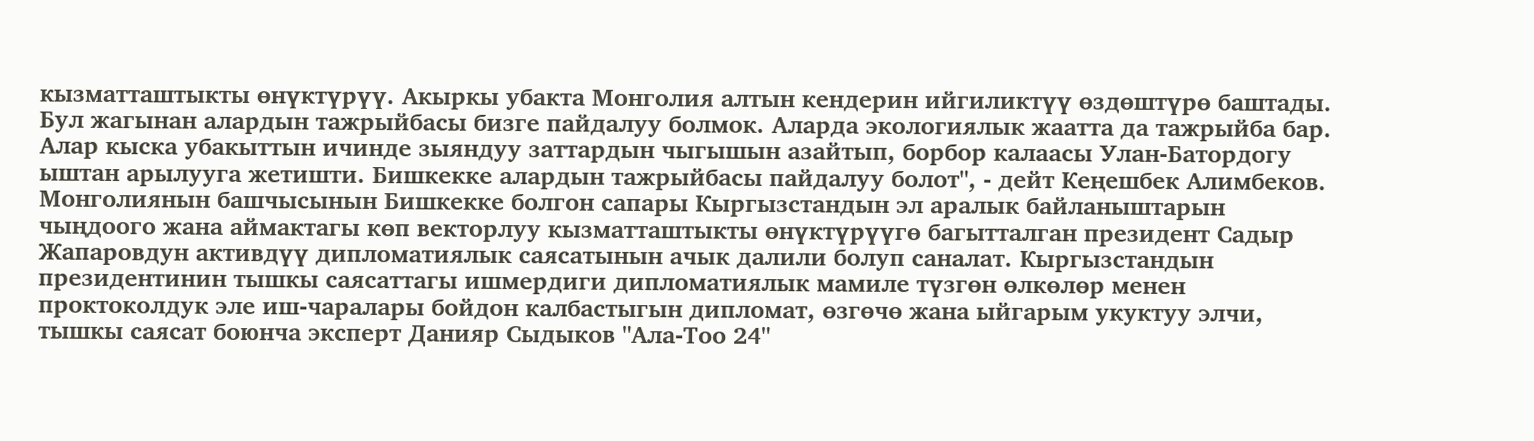кызматташтыкты өнүктүрүү. Акыркы убакта Монголия алтын кендерин ийгиликтүү өздөштүрө баштады. Бул жагынан алардын тажрыйбасы бизге пайдалуу болмок. Аларда экологиялык жаатта да тажрыйба бар. Алар кыска убакыттын ичинде зыяндуу заттардын чыгышын азайтып, борбор калаасы Улан-Батордогу ыштан арылууга жетишти. Бишкекке алардын тажрыйбасы пайдалуу болот", - дейт Кеңешбек Алимбеков.
Монголиянын башчысынын Бишкекке болгон сапары Кыргызстандын эл аралык байланыштарын чыңдоого жана аймактагы көп векторлуу кызматташтыкты өнүктүрүүгө багытталган президент Садыр Жапаровдун активдүү дипломатиялык саясатынын ачык далили болуп саналат. Кыргызстандын президентинин тышкы саясаттагы ишмердиги дипломатиялык мамиле түзгөн өлкөлөр менен проктоколдук эле иш-чаралары бойдон калбастыгын дипломат, өзгөчө жана ыйгарым укуктуу элчи, тышкы саясат боюнча эксперт Данияр Сыдыков "Ала-Тоо 24"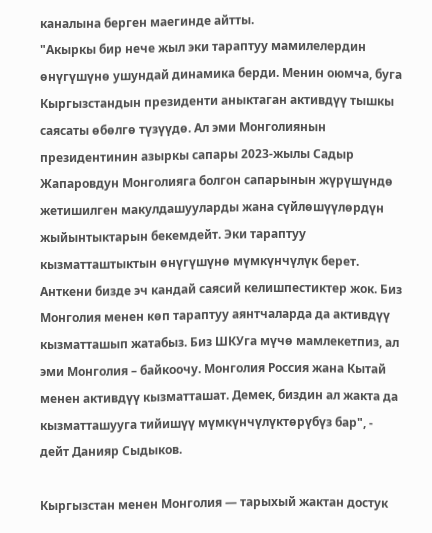каналына берген маегинде айтты.
"Акыркы бир нече жыл эки тараптуу мамилелердин өнүгүшүнө ушундай динамика берди. Менин оюмча, буга Кыргызстандын президенти аныктаган активдүү тышкы саясаты өбөлгө түзүүдө. Ал эми Монголиянын президентинин азыркы сапары 2023-жылы Садыр Жапаровдун Монголияга болгон сапарынын жүрүшүндө жетишилген макулдашууларды жана сүйлөшүүлөрдүн жыйынтыктарын бекемдейт. Эки тараптуу кызматташтыктын өнүгүшүнө мүмкүнчүлүк берет. Анткени бизде эч кандай саясий келишпестиктер жок. Биз Монголия менен көп тараптуу аянтчаларда да активдүү кызматташып жатабыз. Биз ШКУга мүчө мамлекетпиз, ал эми Монголия – байкоочу. Монголия Россия жана Кытай менен активдүү кызматташат. Демек, биздин ал жакта да кызматташууга тийишүү мүмкүнчүлүктөрүбүз бар", - дейт Данияр Сыдыков.

Кыргызстан менен Монголия — тарыхый жактан достук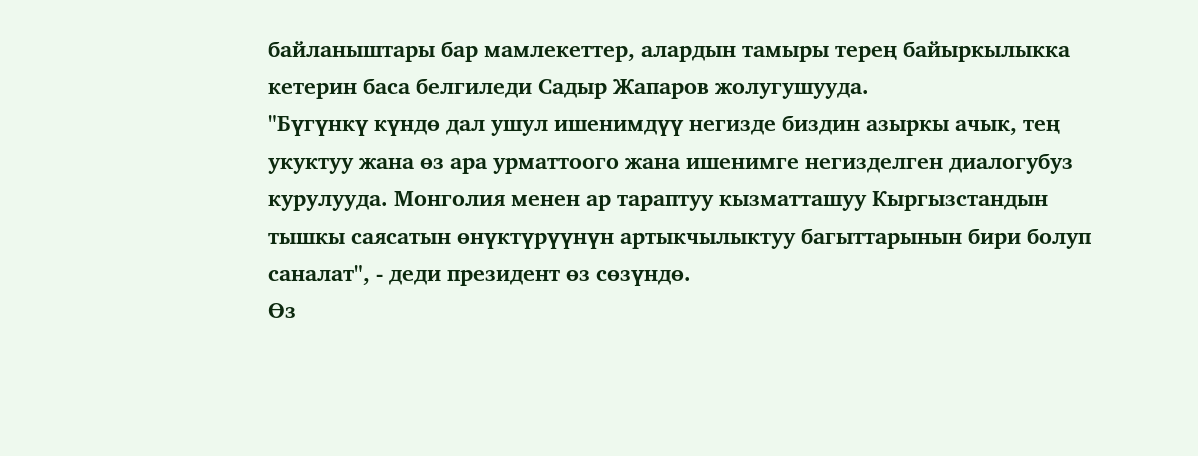байланыштары бар мамлекеттер, алардын тамыры терең байыркылыкка кетерин баса белгиледи Садыр Жапаров жолугушууда.
"Бүгүнкү күндө дал ушул ишенимдүү негизде биздин азыркы ачык, тең укуктуу жана өз ара урматтоого жана ишенимге негизделген диалогубуз курулууда. Монголия менен ар тараптуу кызматташуу Кыргызстандын тышкы саясатын өнүктүрүүнүн артыкчылыктуу багыттарынын бири болуп саналат", - деди президент өз сөзүндө.
Өз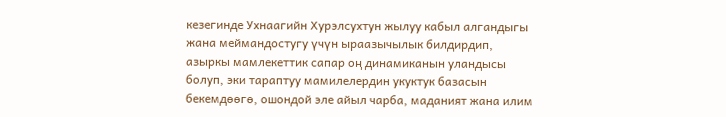кезегинде Ухнаагийн Хурэлсухтун жылуу кабыл алгандыгы жана меймандостугу үчүн ыраазычылык билдирдип, азыркы мамлекеттик сапар оң динамиканын уландысы болуп, эки тараптуу мамилелердин укуктук базасын бекемдөөгө, ошондой эле айыл чарба, маданият жана илим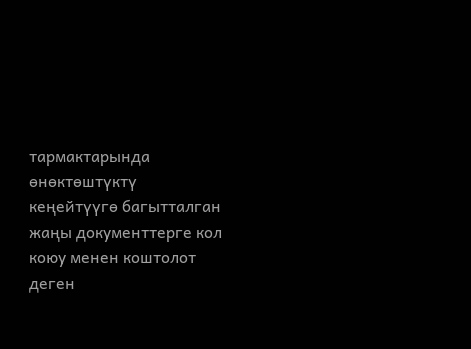тармактарында өнөктөштүктү кеңейтүүгө багытталган жаңы документтерге кол коюу менен коштолот деген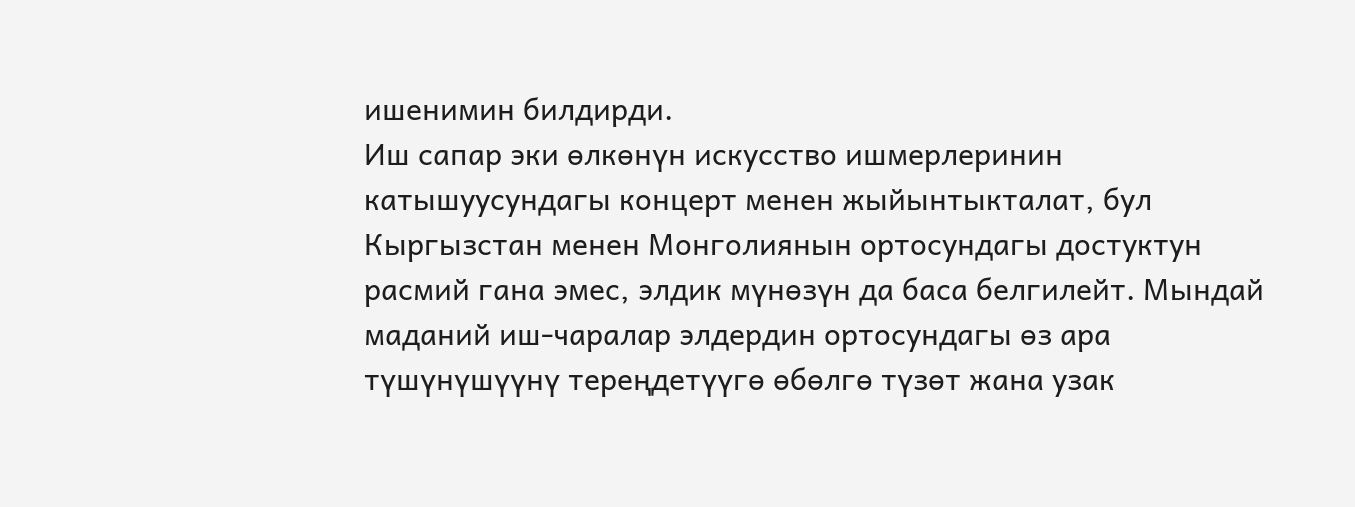ишенимин билдирди.
Иш сапар эки өлкөнүн искусство ишмерлеринин катышуусундагы концерт менен жыйынтыкталат, бул Кыргызстан менен Монголиянын ортосундагы достуктун расмий гана эмес, элдик мүнөзүн да баса белгилейт. Мындай маданий иш-чаралар элдердин ортосундагы өз ара түшүнүшүүнү тереңдетүүгө өбөлгө түзөт жана узак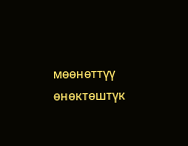мөөнөттүү өнөктөштүк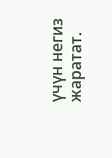үчүн негиз жаратат.